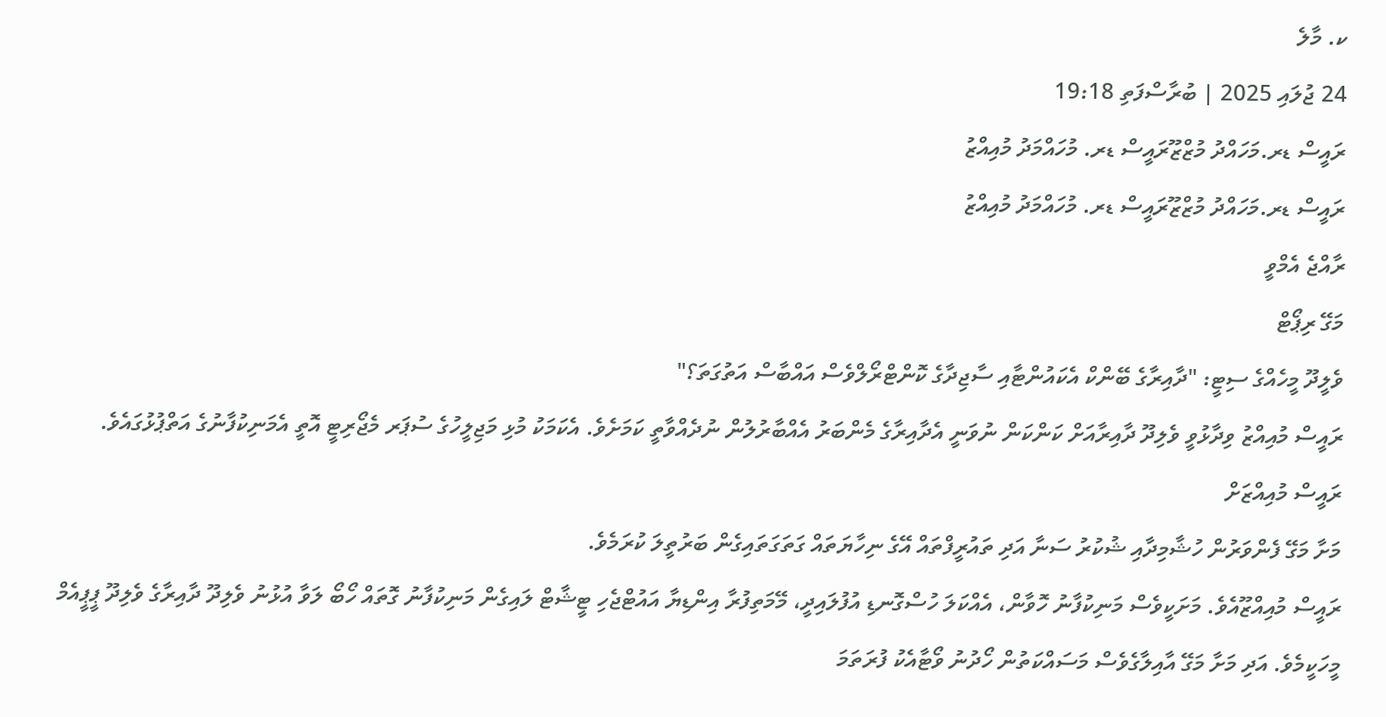ކ. މާލެ
24 ޖުލައި 2025 | ބުރާސްފަތި 19:18
ރައީސް ޑރ.މަހައްދު މުޒްޒޫރައީސް ޑރ. މުހައްމަދު މުއިއްޒު
ރައީސް ޑރ.މަހައްދު މުޒްޒޫރައީސް ޑރ. މުހައްމަދު މުއިއްޒު
ރާއްޖެ އެމްވީ
މަގޭ ރިޕޯޓް
ވެލީދޫ މީހެއްގެ ސިޓީ: "ދާއިރާގެ ބޭންކް އެކައުންޓާއި ސާޖިދާގެ ކޮންޓްރޯލްވެސް އައްބާސް އަތުގަތަ؟"
ރައީސް މުއިއްޒު ވިދާޅުވީ ވެލިދޫ ދާއިރާއަށް ކަންކަން ނުވަނީ އެދާއިރާގެ މެންބަރު އެއްބާރުލުން ނުދެއްވާތީ ކަމަށެވެ. އެކަމަކު މުޅި މަޖިލީހުގެ ސުޕަރ މެޖޯރިޓީ އޮތީ އެމަނިކުފާނުގެ އަތްޕުޅުގައެވެ.
ރައީސް މުއިއްޒަށް
މަށާ މަގޭ ފެންވަރުން ހުޝާމިދާއި ޝުކުރު ސަނާ އަދި ތައުރީފްތައް އޭގެ ނިހާޔަތައް ގަތަގަތައިގެން ބަރުތީލަ ކުރަމެވެ.
ރައީސް މުއިއްޒޫއެވެ. މަށަކީވެސް މަނިކުފާނު ހޮވާން، އެއްކަލަ ހުސްގޮނޑި އުފުލައިދީ، މޭމަތިފުރާ އިންޑިޔާ އައުޓްޖެހި ޓީޝާޓް ލައިގެން މަނިކުފާނު ގޮތައް ހޯބޯ ލަވާ އުޅުނު ވެލިދޫ ދާއިރާގެ ވެލިދޫ ޕީޕީއެމް މީހަކީމެވެ. އަދި މަށާ މަގޭ އާއިލާގެވެސް މަސައްކަތުން ހޯދުނު ވޯޓާއެކު ފުރަތަމަ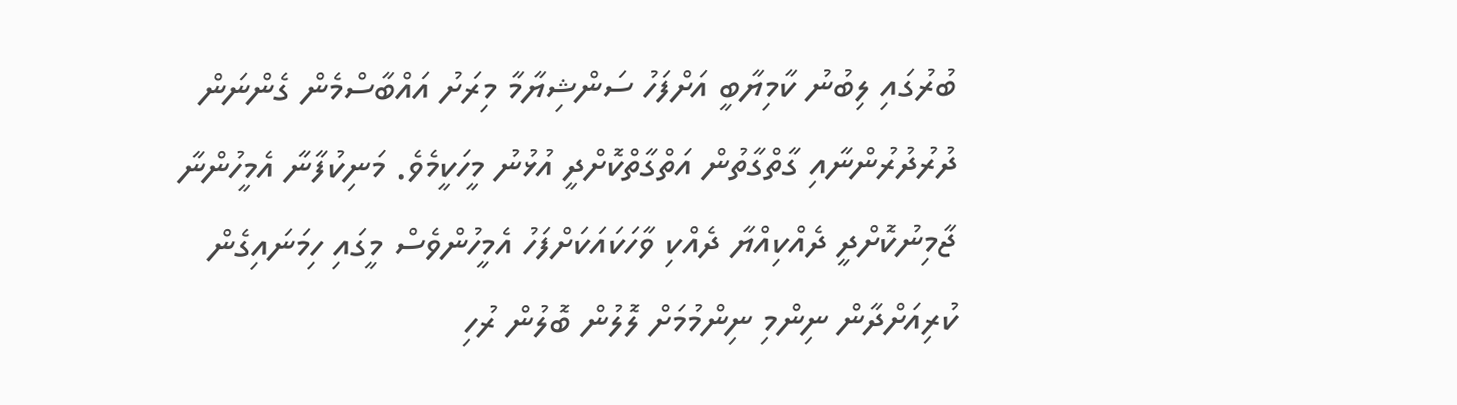ބުރުގައި ލިބުނު ކާމިޔާބީ އަށްފަހު ސަންޝިޔާމާ މިރަށު އައްބާސްމެން ގެންނަން ދުރުދުރުންނާއި ގާތްގާތުން އަތްގާތްކޮށްދީ އުޅުނު މީހަކީމެވެ. މަނިކުފާނާ އެމީހުންނާ ޖާމިނުކޮށްދީ ދެއްކިއްޔާ ދެއްކި ވާހަކައަކަށްފަހު އެމީހުންވެސް މީގައި ހިމަނައިގެން ކުރިއަށްދާން ނިންމި ނިންމުމަށް ލޮލުން ބޮލުން ރުހި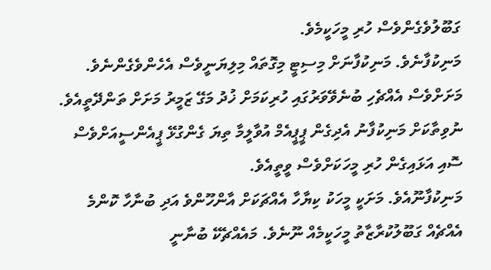ގަބޫލުވެގެންވެސް ހުރި މީހަކީމެވެ.
މަނިކުފާނެވެ. މަނިކުފާނަށް މިސިޓީ މިގޮތައް މިލިޔަނީވެސް އެހެންވެގެންނެވެ. މަށަށްވެސް އެއްޗެހި ބުނެވޭވަރުގައި ހުރިކަމަށް ޚުދު މަގޭ ޒަމީރު މަށަށް ތަންދޭތީއެވެ. ނުވިތާކަށް މަނިކުފާނު އެދިގެން ޕީޕީއެމް އުވާލީމާ ތިޔަ ގެންގުޅޭ ޕީއެންސީއަށްވެސް ސޮއި އަޅައިގެން ހުރި މީހަކަށްވެސް ވީތީއެވެ.
މަނިކުފާނޫއެވެ. މަށަކީ މީހަކު ކިޔާހާ އެއްޗަކަށް އާންހޫންވެ އަދި ބުނާހާ ކޮންމެ އެއްޗެއް ގަބޫލުކުރާޒާތު މީހަކީމެއް ނޫނެވެ. މައެއްޗެކޭ ބުނާނީ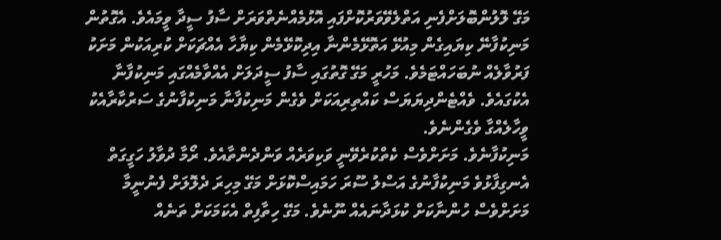މަގޭ ލޮލުންބޮލަށްފެނި އަތްލެވޭވަރުކޮށްފައި އޮޅުމެއްނެތްވަރަށް ސާފު ސީދާ ވީމައެވެ. އެގޮތުން މަނިކުފާނޭ ކިޔައިގެން މިއުޅޭ އަތޮޅޭމެންނާ އިދިކޮޅޭމެން ކިޔާހާ އެއްޗަކަށް ކުރިއަކުން މަށަކު ފަރުވާލެއް ނުބަހައްޓަމެވެ. މަހުރީ މަގޭ ގޮތުގައި ސާފު ސީދަލަށް އެއްވާމެއްގައި މަނިކުފާނާ އެކުގައެވެ. ވެއްޓެންދިޔަޔަސް ކައްތިރިއަކަށް ވެގެން މަނިކުފާނާ މަނިކުފާނުގެ ސަރުކާރާއެކު ވީހާލެއްގާ ވެގެންނެވެ.
މަނިކުފާނެވެ. މަށަށްވެސް ކެތްކުރެވޭނީ ވަކިވަރެއް ވަންދެންތާއެވެ. ރޯމާ ދުވާލު ހަގީގަތް އެނގިފާޅުވެ މަނިކުފާނުގެ އަސްލު ސޫރަ ހަމައިސްކޮޅަށް މަގޭ މިހިރަ ދެލޮލަށް ފެނުނީމާ މަށަށްވެސް ހުންނާކަށް ކުޅަދާނައެއް ނޫނެވެ. މަގޭ ހިތާފިތް އެކަމަކަށް ތަނެއް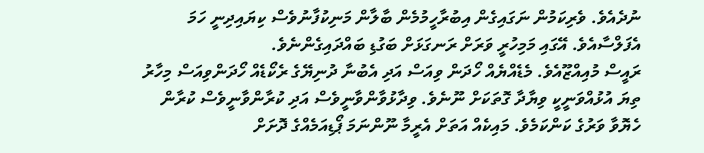ނުދެއެވެ. ވެރިކަމުން ނަގައިގެން އިބުރާހީމުމެން ބާލާން މަނިކުފާނުވެސް ކިޔައިދިނީ ހަމަ އެފަލްސާއެވެ. އޭގައި މަމިހުރީ ވަރަށް ރަނގަޅަށް ބަގުޑި ބައްދައިގެންނެވެ.
ރައީސް މުއިއްޒޫއެވެ. މެޑެއްޔެއް ހޯދަން ވިއަސް އަދި އެބުނާ ދުނިޔޭގެ ރެކޯޑެއް ހޯދަންވިއަސް މިހާރު ތިޔަ އުޅުއްވަނީކީ ވިޔާދާ ގޮތަކަށް ނޫނެވެ. ވިދާޅުވާންވާނީވެސް އަދި ކުރާންވާނީވެސް ކުރާން ހެޔޮވާ ވަރުގެ ކަންކަމެވެ. މައިކެއް އަތަށް އެރީމާ ނޫންނަމަ ޕޯޑިއަމެއްގެ ދޮށަށް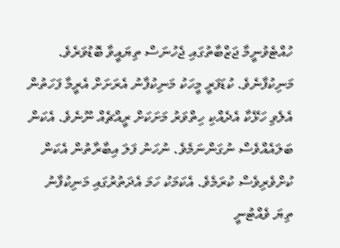ހުއްޓެވުނީމާ ޖަޒްބާތުގައި ޖެހުނަސް ތިޔައީވާ ބޮޑުވަރެވެ.
މަނިކުފާނެވެ. ކުޑަފަރީ މީހަކު މަނިކުފާނު އެރަށަށް އެރީމާ ފަހަތުން އެލެވި ހަޅޭކާ އެދެއްކި ހިތްވަރު މަށަކަށް ރީއްޗެއް ނޫނެވެ. އެކަން ބަލައެއްވެސް ނުގަންނަމެވެ. ނުހަނު ފަލަ އިބާރާތުން އެކަން ކުށްވެރިވެސް ކުރަމެވެ. އެކަމަކު ހަމަ އެދަތުރުގައި މަނިކުފާނު ތިޔަ ވެއްޓުނީ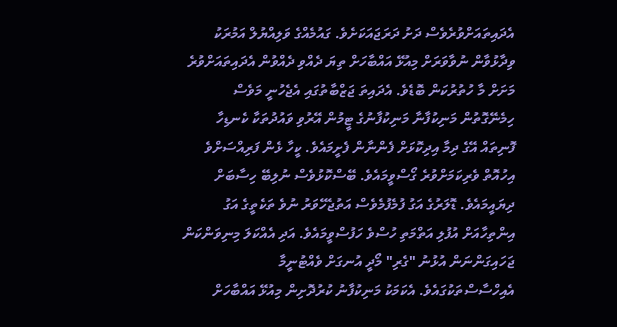އެދައިތައަށްވުރެވެސް ދަށު ދަރަޖައަކަށެވެ. ގައުމެއްގެ ވަލިއްޔުލް އަމުރަކު ވިދާޅުވާން ނުވާވަރަށް މިއުޅޭ އައްބާހަށް ތިޔަ ދެއްވި ދެއްވުން އެދައިތައަށްވުރެ މަށަށް މާ ހުތުރުކަން ބޮޑެވެ. އެދައިތަ ޖަޒްބާތުގައި އެޖެހުނީ މަވެސް ހިމެނޭގޮތުން މަނިކުފާނާ މަނިކުފާނުގެ ޓީމުން އޭރުވި ވައުދުތަކާ ކެނޑިހާ ފޮނިތައް އޭގެ ދިމާ އިދިކޮޅަށް ފެންނާން ފެށީމައެވެ. ކީހާ ޅެން ފަރިއްސަށްވެ އިހުއޮތް ވެރިކަމަށްވުރެ ގޯސްވީމައެވެ. ބޭސްކޮޅުވެސް ނުލިބޭ ހިސާބަށް ދިޔައީމައެވެ. ޑޮލަރުގެ އަގު ފުމެފުމެވެސް އަތުޖެހޭވަރު ނުވެ ތަކެތީގެ އަގު އިންތިހާއަށް އުފުލި އަތްމަތި ހުސްވެ ހަފުސްވީމައެވެ. އަދި އެއްކަލަ މިނިވަންކަން ޖަހައިގަންނަން އުޅުނު "ގެރި" މޯދީ އުނގަށް ވެއްޓުނީމާ އެއިހްސާސްތަކުގައެވެ. އެކަމަކު މަނިކުފާނު ކުރުދޮށިން މިއުޅޭ އައްބާހަށް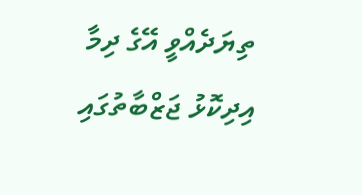ތިޔަދެއްވީ އޭގެ ދިމާ އިދިކޮޅު ޖަޒްބާތުގައި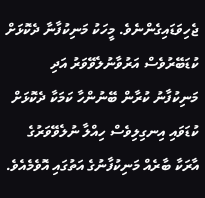ޖެހިވަޑައިގެންނެވެ. މީހަކު މަނިކުފާނާ ދެކޮޅަށް ކުޑަބޭރުވެސް އަރުވާނުލެވޭވަރު އަދި މަނިކުފާނު ކުރާން ބޭނުންހާ ކަމަކާ ދެކޮޅަށް ކުޑަވައި އިނގިލިވެސް ހިއްލާ ނުލެވޭވަރުގެ އާރަކާ ބާރެއް މަނިކުފާނުގެ އަތުގައި އޮވެމެއެވެ.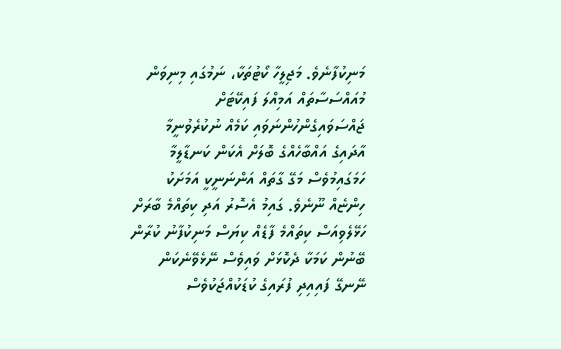މަނިކުފާނެވެ. މަޖިލީހާ ކޯޓުތަކާ، ނަމުގައި މިނިވަން މުއައްސަސާތައް އަމިއްލަ ފައިކޭޓަށް ޖައްސަވައިގެންހުންނަވައި ކަމެއް ނުކުރެވުނީމާ އާދައިގެ އައްބާހެއްގެ ބޮލަށް އެކަން ކަނޑާލީމާ ހަމަގައިމުވެސް މަގޭ ގާތައް އަންނަނީކީ އަމަށަކު ހިންޏެއް ނޫނެވެ. ގައިމު އެސޮރު އަދި ކިތައްމެ ބާރަށް ހަޅޭލެވިއަސް ކިތައްމެ ފާޑެއް ކިޔަސް މަނިކުފާނު ކުރާން ބޭނުން ކަމަކާ ދެކޮޅަށް ވައިވެސް ނޭޅެވޭނެކަން ނޭނގޭ ފައިއިދި ފުރައިގެ ކުޑަކުއްޖަކުވެސް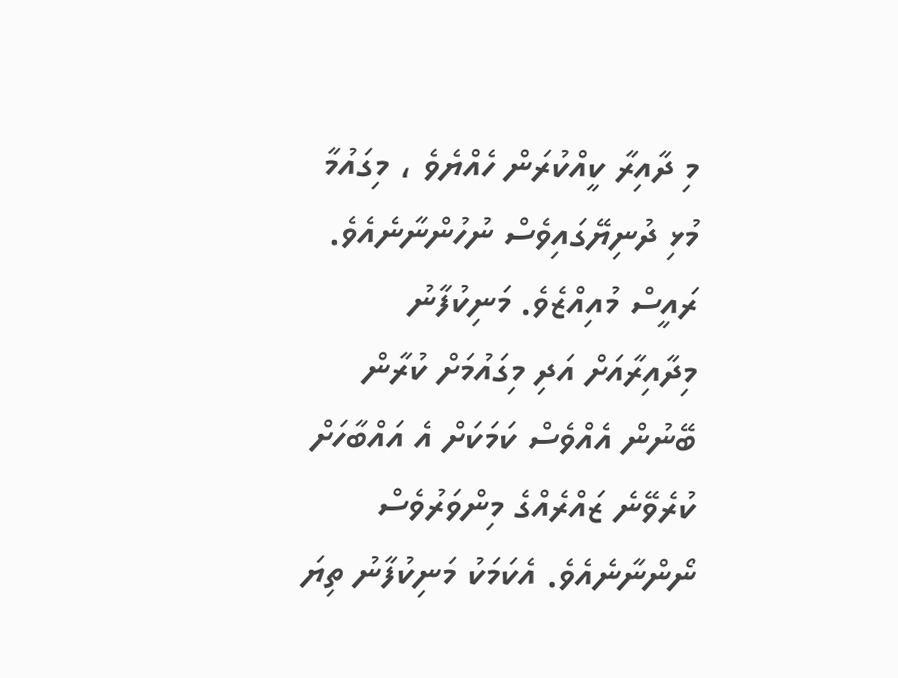މި ދާއިރާ ކީއްކުރަން ހެއްޔެވެ ، މިގައުމާ މުޅި ދުނިޔޭގައިވެސް ނުހުންނާނެއެވެ.
ރައީސް މުއިއްޒެވެ. މަނިކުފާނު މިދާއިރާއަށް އަދި މިގައުމަށް ކުރާން ބޭނުން އެއްވެސް ކަމަކަށް އެ އައްބާހަށް ކުރެވޭނެ ޒައްރެއްގެ މިންވަރުވެސް ނޯންނާނެއެވެ. އެކަމަކު މަނިކުފާނު ތިޔަ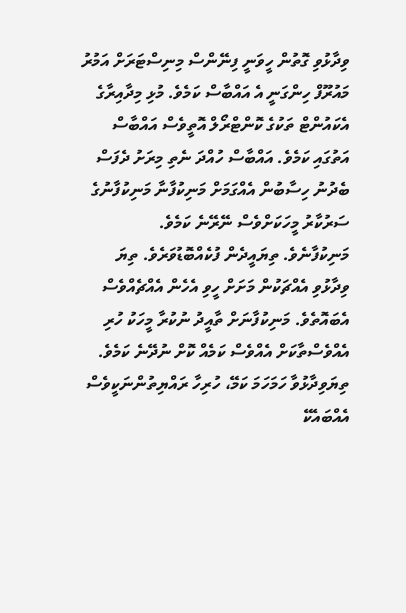ވިދާޅުވި ގޮތުން ހީވަނީ ފިނޭންސް މިނިސްޓަރަށް އަމުރު މައުރޫފް ހިންގަނީ އެ އައްބާސް ކަމެވެ. މުޅި މިދާއިރާގެ އެކައުންޓް ތަކުގެ ކޮންޓްރޯލް އޮތީވެސް އައްބާސް އަތުގައި ކަމެވެ. އައްބާސް ހުއްދަ ނެތި މިރަށު ދެފަސް ބެދުނު ހިސާބުން އެއްގަމަށް މަނިކުފާނާ މަނިކުފާނުގެ ސަރުކާރު މީހަކަށްވެސް ނޭރޭނެ ކަމެވެ.
މަނިކުފާނެވެ. ތިޔައީދެން ފުކެއްބޮޑުވަރެވެ. ތިޔަ ވިދާޅުވި އެއްޗަކުން މަށަށް ހީވި އެހެން އެއްޗެއްވެސް އެބައޮތެވެ. މަނިކުފާނަށް ތާއީދު ނުކުރާ މީހަކު ހުރި އެއްވެސްތާކަށް އެއްވެސް ކަމެއް ކޮށް ނުދޭނެ ކަމެވެ. ތިޔަވިދާޅުވާ ހަމަހަމަ ކަމޭ، ހުރިހާ ރައްޔިތުންނަކީވެސް އެއްބައެކޭ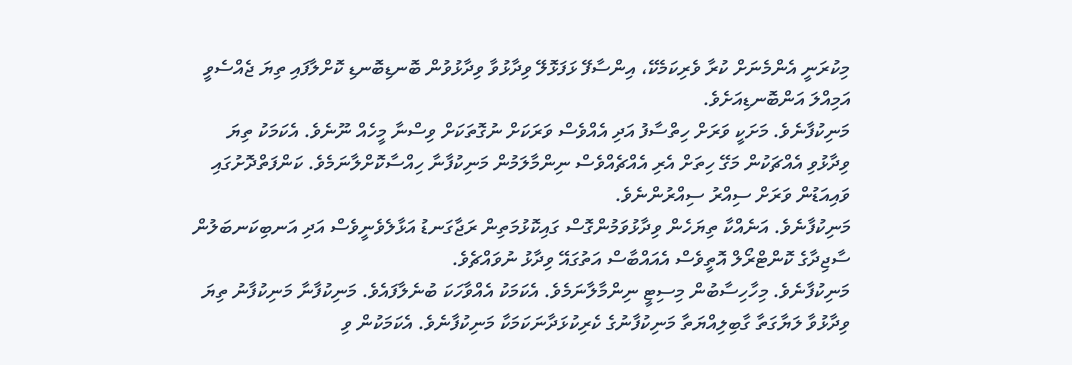މިކުރަނީ އެންމެނަށް ކުރާ ވެރިކަމެކޭ، އިންސާފޭ ޅަފަޅޮލޭ ވިދާޅުވާ ވިދާޅުވުން ބޮނޑިބޮނޑި ކޮށްލާފައި ތިޔަ ޖެއްސެވީ އަމިއްލަ އަންބޮނޑިއަށެވެ.
މަނިކުފާނެވެ. މަށަކީ ވަރަށް ހިތްސާފު އަދި އެއްވެސް ވަރަކަށް ނުގޮތަކަށް ވިސްނާ މީހެއް ނޫނެވެ. އެކަމަކު ތިޔަ ވިދާޅުވި އެއްޗަކުން މަގޭ ހިތަށް އެރި އެއްޗެއްވެސް ނިންމާލަމުން މަނިކުފާނާ ހިއްސާކޮށްލާނަމެވެ. ކަންފަތްދޮށުގައި ވައިއަޑުން ވަރަށް ސިއްރު ސިއްރުންނެވެ.
މަނިކުފާނެވެ. އަނެއްކާ ތިޔަހެން ވިދާޅުވަމުންގޮސް ގައިކޮޅުމަތިން ރަޖާގަނޑު އަޅާލެވެނީވެސް އަދި އަނބިކަނބަލުން ސާޖިދާގެ ކޮންޓްރޯލް އޮތީވެސް އެއައްބާސް އަތުގައޭ ވިދާޅު ނުވައްޗެވެ.
މަނިކުފާނެވެ. މިހާހިސާބުން މިސިޓީ ނިންމާލާނަމެވެ. އެކަމަކު އެއްވާހަކަ ބުނެލާފައެވެ. މަނިކުފާނާ މަނިކުފާނު ތިޔަ ވިދާޅުވާ ލަޔާގަތާ ގާބިލިއްޔަތާ މަނިކުފާނުގެ ކެރިކުޅަދާނަކަމަކާ މަނިކުފާނެވެ. އެކަމަކުން ވި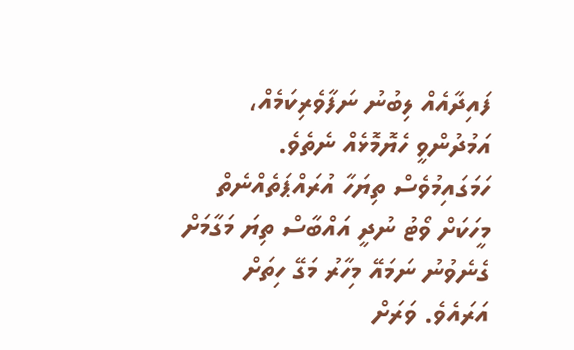ފައިދާއެއް ލިބުނު ނަފާވެރިކަމެއް، އަމުދުންވީ ހެޔޮމޮޅެއް ނެތެވެ. ހަމަގައިމުވެސް ތިޔަހާ އުރައްޕަތެއްނެތް މީހަކަށް ވޯޓު ނުދީ އައްބާސް ތިޔަ މަގާމަށް ގެނެވުނު ނަމައޭ މިހާރު މަގޭ ހިތަށް އަރައެވެ. ވަރަށް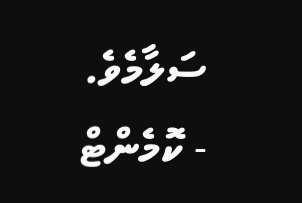ސަލާމެވެ.
- ކޮމެންޓް